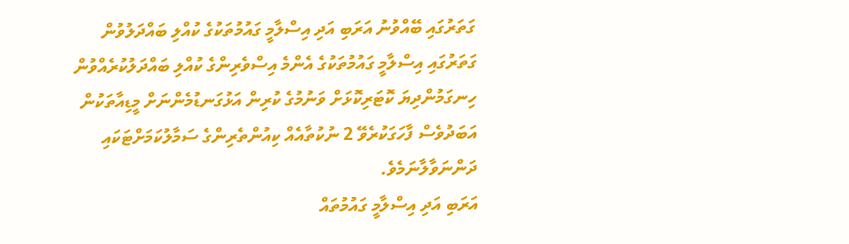ގަތަރުގައި ބޭއްވުނު އަރަބި އަދި އިސްލާމީ ގައުމުތަކުގެ ކުއްލި ބައްދަލުވުން
ގަތަރުގައި އިސްލާމީ ގައުމުތަކުގެ އެންމެ އިސްވެރިންގެ ކުއްލި ބައްދަލުކުރެއްވުން ހިނގަމުންދިޔަ ކޮޓަރިކޮޅަށް ވަނުމުގެ ކުރިން އަޅުގަނޑުމެންނަށް މީޑިއާތަކުން އަބަދުވެސް ފާހަގަކުރެވޭ 2 ނުކުތާއެއް ކިއުންތެރިންގެ ސަމާލުކަމަށްޓަކައި ދަންނަވާލާނަމެވެ.
އަރަބި އަދި އިސްލާމީ ގައުމުތައް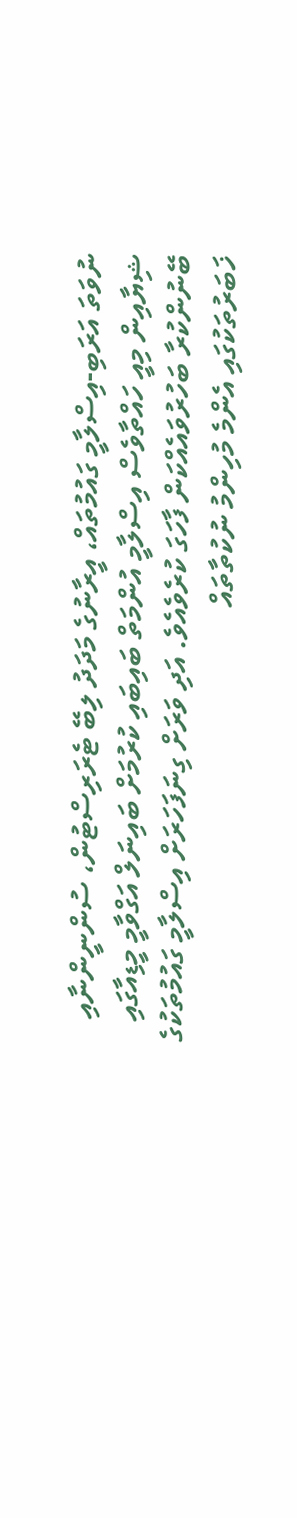ނުވަތަ އަރަބި-އިސްލާމީ ގައުމުތައް، އީރާނުގެ މަދަދު ލިބޭ ޓެރަރިސްޓުން، ސުންނީންނާއި ޝިޔާއިން މިއީ ހައްތާވެސް އިސްލާމީ އުންމަތް ބައިބައި ކުރުމަށް ބައިނަލް އަގްވާމީ މީޑިއާގައި ބޭނުންކުރާ ބަހުރުވައެއްކަން ފާހަގަ ކުރެވެއެވެ. އަދި ވަރަށް ގިނަފަހަރަށް އިސްލާމީ ގައުމުތަކުގެ ޚަބަރުތަކުގައި އެންމެ މުހިންމު ނުކުތާތައް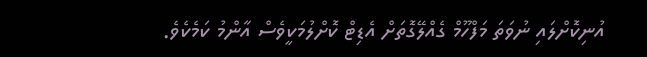އުނިކޮށްލައި ނުވަތަ މަފްހޫމް ގެއްލޭގޮތަށް އެޑިޓް ކޮށްލުމަކީވެސް އާންމު ކަމެކެވެ.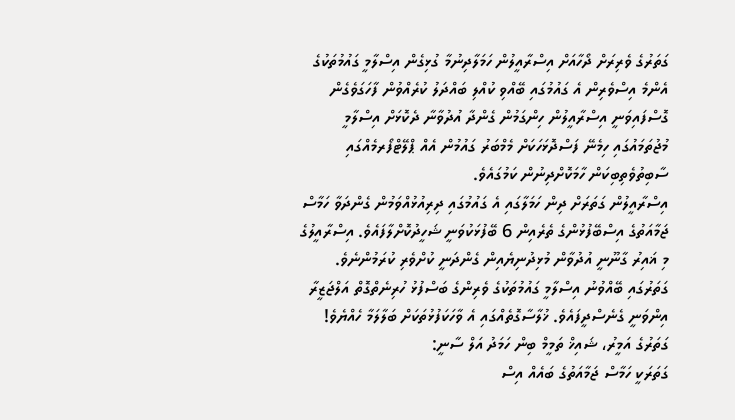ގަތަރުގެ ވެރިރަށް ދޯހާއަށް އިސްރާއީލުން ހަމަލާދިނުމާ ގުޅިގެން އިސްލާމީ ގައުމުތަކުގެ އެންމެ އިސްވެރިން އެ ގައުމުގައި ބޭއްވި ކުއްލި ބައްދަލު ކުރެއްވުން ފާހަގަވެގެން ގޮސްފައިވަނީ އިސްރާއީލުން ހިންގަމުން ގެންދާ އުދުވާނާ ދެކޮޅަށް އިސްލާމީ މުޖުތަމައުގައި ހިމެނޭ ފަސްދޮޅަހަކަށް މެމްބަރު ގައުމުން އެއް ޕްލޭޓްފޯރމެއްގައި ސާބިތުވެތިބިކަން ހާމަކޮށްދިނުން ކަމުގައެވެ.
އިސްރާއީލުން ގަތަރަށް ދިން ހަމަލާގައި އެ ގައުމުގައި ދިރިއުޅުއްވަމުން ގެންދަވާ ހަމާސް ޖަމާއަތުގެ އިސްބޭފުޅުންގެ ތެރެއިން 6 ބޭފުޅަކުވަނީ ޝަހީދުކޮށްލާފައެވެ. އިސްރާއީލުގެ މި ޣައިރު ގާނޫނީ އުދުވާން މުޅިދުނިޔެއިން ގެންދަނީ ކުށްވެރި ކުރަމުންނެވެ.
ގަތަރުގައި ބޭއްވުނު އިސްލާމީ ގައުމުތަކުގެ ވެރިންގެ ބަސްފުޅު ހުރިނެތްގޮތް އަލްޖަޒީރާ އިންވަނީ ގެނެސްދީފައެވެ. ޚުލާސާގޮތެއްގައި އެ ވާހަކަފުޅުތަކަށް ބަލާލަމާ ހެއްޔެވެ!
ގަތަރުގެ އަމީރު، ޝައިޚް ތަމީމް ބިން ހަމަދު އަލް ސާނީ:
ގަތަރަކީ ހަމާސް ޖަމާއަތުގެ ބައެއް އިސް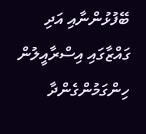ބޭފުޅުންނާއި އަދި ގައްޒާގައި އިސްރާއީލުން ހިންގަމުންގެންދާ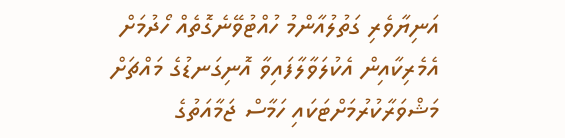އަނިޔާވެރި ގަތުލުއާންމު ހުއްޓުވޭނެގޮތެއް ހޯދުމަށް އެމެރިކާއިން އެކުލަވާލާފައިވާ އޮނިގަނޑުގެ މައްޗަށް މަޝްވަރާކުރުމަށްޓަކައި ހަމާސް ޖަމާއަތުގެ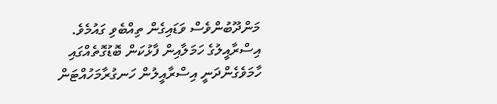މަންދޫބުންވެސް ވަޑައިގެން ތިއްބެވި ގައުމެވެ. އިސްރާއީލުގެ ހަމަލާއިން ފާޅުކަން ބޮޑުގޮތެއްގައި ހާމަވެގެންދަނީ އިސްރާއީލުން ހަނގުރާމަހުއްޓަން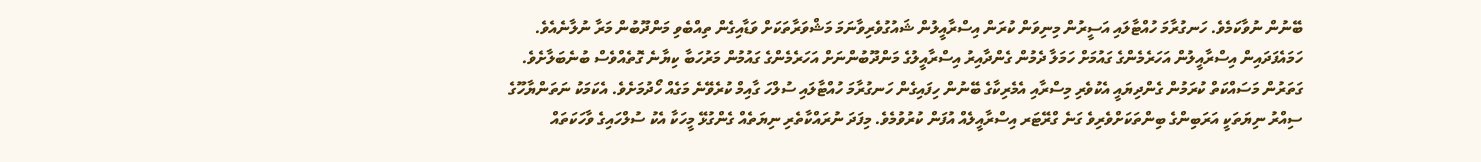ބޭނުން ނުވާކަމެވެ. ހަނގުރާމަ ހުއްޓާލައި އަސީރުން މިނިވަން ކުރަން އިސްރާއީލުން ޝައުގުވެރިވާނަމަ މަޝްވަރާތަކަށް ވަޑާއިގެން ތިއްބެވި މަންދޫބުން މަރާ ނުލާނެއެވެ. ހަމައެފަދައިން އިސްރާއީލުން އަހަރެމެންގެ ގައުމަށް ހަމަލާ ދެމުން ގެންދާއިރު އިސްރާއީލުގެ މަންދޫބުންނަށް އަހަރެމެންގެ ގައުމުން މަރުހަބާ ކިޔާނެ ގޮތެއްވެސް ބުނެބަލާށެވެ. ގަތަރުން މަސައްކަތް ކުރަމުން ގެންދިޔައީ އެކުވެރި މިސްރާއި އެމެރިކާގެ ބޭނުން ހިފައިގެން ހަނގުރާމަ ހުއްޓާލައި ސުލްހަ ގާއިމް ކުރެވޭނެ މަގެއް ހޯދުމަށެވެ. އެކަމަކު ނަތަންޔާހޫގެ ސިއްރު ނިޔަތަކީ އަރަބިންގެ ބިންތަކަށްވެރިވެ ގަނެ ގްރޭޓަރ އިސްރާއީލެއް އުފަން ކުރުވުމެވެ. މިފަދަ ނުރައްކާތެރި ނިޔަތެއް ގެންގުޅޭ މީހަކާ އެކު ސުލްހައިގެ ވާހަކަތައް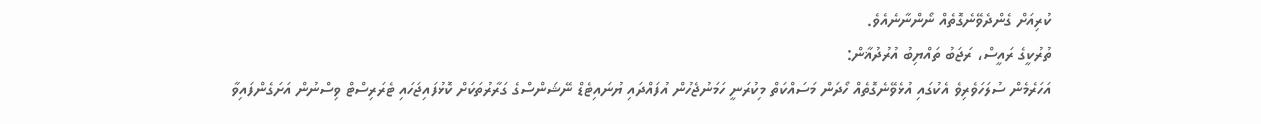ކުރިއަށް ގެންދެވޭނެގޮތެއް ނޯންނާނެއެވެ.
ތުރުކީގެ ރައީސް، ރަޖަބު ތައްޔިބު އުރުދުޣާން:
އަހަރެމެން ސުލަހަވެރިވެ އެކުގައި އުޅެވޭނެގޮތެއް ހޯދަން މަސައްކަތް މިކުރަނީ ހަމަނުޖެހުން އުފައްދައި ޔުނައިޓެޑް ނޭޝަންސްގެ ގަރާރުތަކަށް ކޮޅުފައިޖަހައި ޓެރަރިސްޓް ވިސްނުން އަށަގެންފައިވާ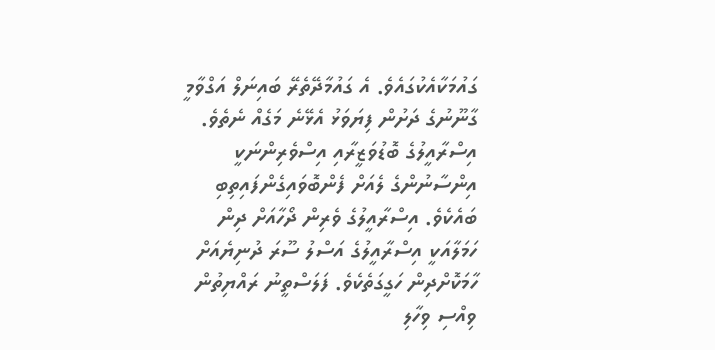ގައުމަކާއެކުގައެވެ. އެ ގައުމާދޭތެރޭ ބައިނަލް އަގްވާމީ ގާނޫނުގެ ދަށުން ފިޔަވަޅު އެޅޭނެ މަގެއް ނެތެވެ.
އިސްރާއީލުގެ ބޮޑުވަޒީރާއި އިސްވެރިންނަކީ އިންސާނުންގެ ލެއަށް ފެންބޮވައިގެންފައިތިބި ބައެކެވެ. އިސްރާއީލުގެ ވެރިން ދޯހާއަށް ދިން ހަމަލާއަކީ އިސްރާއީލުގެ އަސްލު ސޫރަ ދުނިޔެއަށް ހާމަކޮށްދިން ހަގީގަތެކެވެ. ފަލަސްތީނު ރައްޔިތުން ވިއްސި ވިހާލި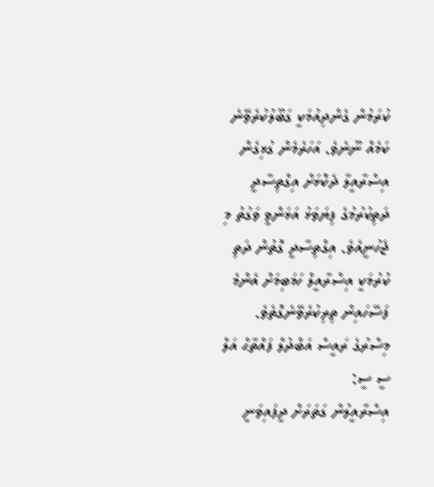ކުރަމުން ގެންދިއުމަކީ ގަބޫލުކުރެވޭނެ ކަމެއް ނޫނެވެ. އަހަރެމެން ގުޅިގެން އިސްރާއީލާ ދެކޮޅަށް އިގްތިސާދީ ދަތިކުރުމުގެ ފިޔަވަޅު އަޅަންވީ ވަގުތު މި ޖެހުނީއެވެ. އިގްތިސާދީ ގޮތުން ދަތި ކުރުމަކީ އިސްރާއީލް ހަމަބިމަށް އެންމެ ފަސޭހައިން ތިރިކުރެވޭނެގޮތެވެ.
މިސްރުގެ ރައީސް އަބްދުލް ފައްތާޙް އަލް ސީ ސީ:
އިސްރާއީލުން ގަތަރަށް ދީފައިވަނީ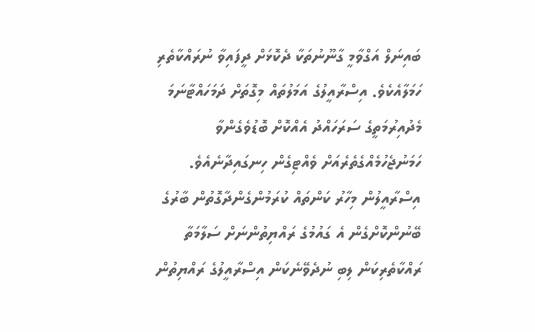ބައިނަލް އަގްވާމީ ގާނޫނުތަކާ ދެކޮޅަށް ދީފައިވާ ނުރައްކާތެރި ހަމަލާއެކެވެ. އިސްރާއީލުގެ އަމަލުތައް މިގޮތަށް ދަމަހައްޓާނަމަ މެދުއިރުމަތީގެ ސަރަހައްދު އެއްކޮށް ބޮޑުވެގެންވާ ހަމަނުޖެހުމެއްގެތެރެއަށް ވެއްޓިގެން ހިނގައިދާނެއެވެ. އިސްރާއީލުން މިހާރު ކަންތައް ކުރަމުންގެންދާގޮތުން ބާރުގެ ބޭނުންކޮށްގެން އެ ގައުމުގެ ރައްޔިތުންނަށް ސަލާމަތާ ރައްކާތެރިކަން ލިބި ނުދެވޭނެކަން އިސްރާއީލުގެ ރައްޔިތުން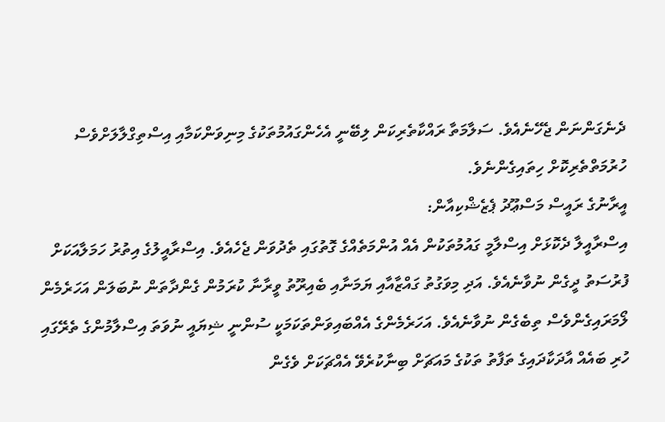ދެނެގަންނަން ޖެހޭނެއެވެ. ސަލާމަތާ ރައްކާތެރިކަން ލިބޭނީ އެހެންގައުމުތަކުގެ މިނިވަންކަމާއި އިސްތިގްލާލަށްވެސް ހުރުމަތްތެރިކޮށް ހިތައިގެންނެވެ.
އީރާނުގެ ރައީސް މަސްޢޫދު ޕެޒެޝްކިއާން:
އިސްރާއީލާ ދެކޮޅަށް އިސްލާމީ ގައުމުތަކުން އެއް އުންމަތެއްގެ ގޮތުގައި ތެދުވަން ޖެހެއެވެ. އިސްރާއީލުގެ އިތުރު ހަމަލާއަކަށް ފުރުސަތު ދީގެން ނުވާނެއެވެ. އަދި މިވަގުތު ގައްޒާއާއި ޔަމަނާއި ބެއިރޫތު ވީރާނާ ކުރަމުން ގެންދާތަން ނުބަލަން އަހަރެމެން ލޯމަރައިގެންވެސް ތިބެގެން ނުވާނެއެވެ. އަހަރެމެންގެ އެއްބައިވަންތަކަމަކީ ސުންނީ ޝިޔައީ ނުވަތަ އިސްލާމުންގެ ތެރޭގައި ހުރި ބައެއް އާދަކާދައިގެ ތަފާތު ތަކުގެ މައަޗަށް ބިނާކުރެވޭ އެއްޗަކަށް ވެގެން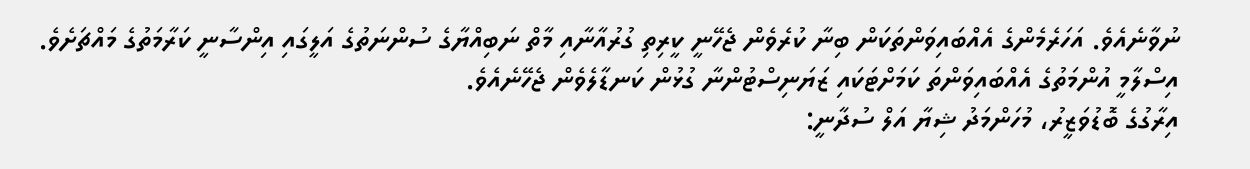ނުވާނެއެވެ. އަހަރެމެންގެ އެއްބައިވަންތަކަން ބިނާ ކުރެވެން ޖެހޭނީ ކީރިތި ގުރުއާނާއި މާތް ނަބިއްޔާގެ ސުންނަތުގެ އަލީގައި އިންސާނީ ކަރާމަތުގެ މައްޗަށެވެ. އިސްލާމީ އުންމަތުގެ އެއްބައިވަންތަ ކަމަށްޓަކައި ޒަޔަނިސްޓުންނާ ގުޅުން ކަނޑާލެވެން ޖެހޭނެއެވެ.
އިރާގުގެ ބޮޑުވަޒީރު، މުހަންމަދު ޝިޔާ އަލް ސުދާނީ: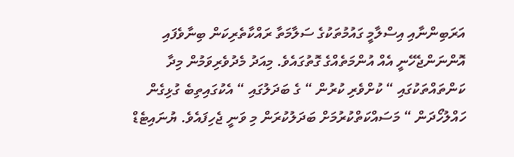އަރަބިންނާއި އިސްލާމީ ގައުމުތަކުގެ ސަލާމަތާ ރައްކާތެރިކަން ބިނާވެފައި އޮންނަންޖެހޭނީ އެއް އުންމަތެއްގެ ގޮތުގައެވެ. މިއަދު މެދުވެރިވަމުން މިދާ ކަންތައްތަކުގައި “ ކުށްވެރި ކުރުން “ ގެ ބަދަލުގައި “ އެކުގައިތިބެ ގުޅިގެން ހައްލުހޯދަން “ މަސައްކަތްކުރުމަށް ބަދަލުކުރަން މި ވަނީ ޖެހިފައެވެ. ޔުނައިޓެޑް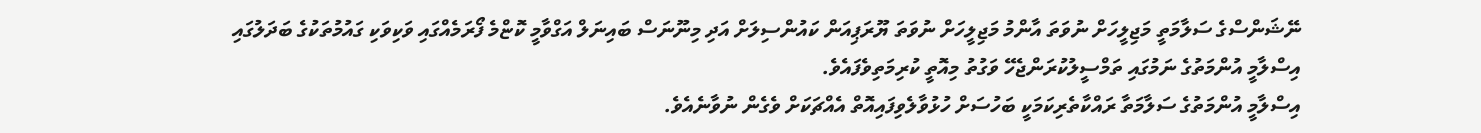ނޭޝަންސްގެ ސަލާމަތީ މަޖިލީހަށް ނުވަތަ އާންމު މަޖިލީހަށް ނުވަތަ ޔޫރަޕިއަން ކައުންސިލަށް އަދި މިނޫނަސް ބައިނަލް އަގްވާމީ ކޮޏްމެ ފޯރަމެއްގައި ވަކިވަކި ގައުމުތަކުގެ ބަދަލުގައި އިސްލާމީ އުންމަތުގެ ނަމުގައި ތަމްސީލުކުރަންޖެހޭ ވަގުތު މިއޮތީ ކުރިމަތިވެފައެވެ.
އިސްލާމީ އުންމަތުގެ ސަލާމަތާ ރައްކާތެރިކަމަކީ ބަހުސަށް ހުޅުވާލެވިފައިއޮތް އެއްޗަކަށް ވެގެން ނުވާނެއެވެ.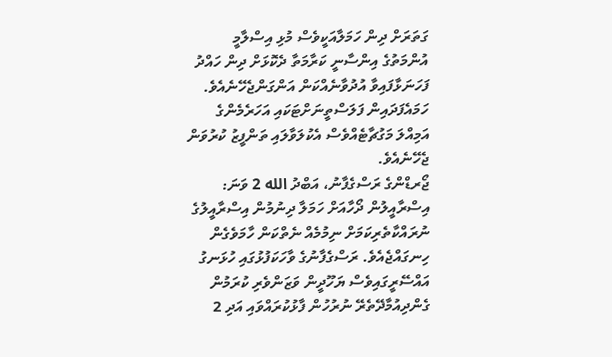ގަތަރަށް ދިން ހަމަލާއަކީވެސް މުޅި އިސްލާމީ އުންމަތުގެ އިންސާނީ ކަރާމަތާ ދެކޮޅަށް ދިން ހައްދު ފަހަނަޅާފައިވާ އުދުވާނެއްކަން އަންގަންޖެހޭނެއެވެ. ހަމައެފަދައިން ފަލަސްތީނަށްޓަކައި އަހަރެމެންގެ އަމިއްލަ މަގުޗާޓެއްވެސް އެކުލަވާލައި ތަންފީޒު ކުރުވަން ޖެހޭނެއެވެ.
ޖޯރޑްންގެ ރަސްގެފާނު، އަބްދު الله 2 ވަނަ:
އިސްރާއީލުން ދޯހާއަށް ހަމަލާ ދިނުމުން އިސްރާއީލުގެ ނުރައްކާތެރިކަމަށް ނިމުމެއް ނެތްކަން ހާމަވެގެން ހިނގައްޖެއެވެ. ރަސްގެފާނުގެ ވާހަކަފުޅުގައި ހުޅަނގު އައްސޭރީގައިވެސް ޔަހޫދީން ވަޒަންވެރި ކުރަމުން ގެންދިއުމާދޭތެރޭ ނުރުހުން ފާޅުކުރައްވައި އަދި 2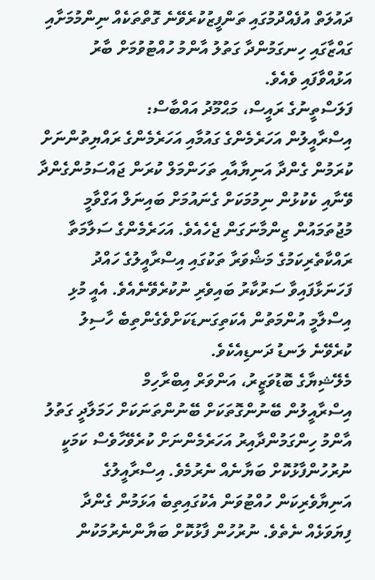ދައުލަތް އުފެއްދުމުގައި ތަންފީޒުކުރެވޭނެ ގޮތްތަކެއް ނިންމުމަށާއި ގައްޒާގައި ހިނގަމުންދާ ގަތުލު އާންމު ހުއްޓުވުމަށް ބާރު އަޅުއްވާފައި ވެއެވެ.
ފަލަސްތީނުގެ ރައީސް، މަޙްމޫދު އައްބާސް:
އިސްރާއީލުން އަހަރެމެންގެ ގައުމާއި އަހަރެމެންގެ ރައްޔިތުންނަށް ކުރަމުން ގެންދާ އަނިޔާއާއި ތަހަންމަލް ކުރަން ޖައްސަމުންގެންދާ ވޭނާއި ކެކުޅުން ނިމުމަކަށް ގެނައުމަށް ބައިނަލް އަގްވާމީ މުޖުތަމައުން ޒިންމާނަގަން ޖެހެއެވެ. އަހަރެމެންގެ ސަލާމަތާ ރައްކާތެރިކަމުގެ މަޝްވަރާ ތަކުގައި އިސްރާއީލުގެ ހައްދު ފަހަނަޅާފައިވާ ސަރުކާރު ބައިވެރި ނުކުރެވޭނެއެވެ. އެއީ މުޅި އިސްލާމީ އުންމަތުން އެކަތިގަނޑަކަށްވެގެންތިބެ ހާސިލު ކުރެވޭނެ ލަނޑު ދަނޑިއެކެވެ.
މެލޭޝިޔާގެ ބޮޑުވަޒީރު، އަންވަރް އިބްރާހިމް
އިސްރާއީލުން ބޭނުންގޮތަކަށް ބޭނުންތަނަކަށް ހަމަލާދީ ގަތުލު އާންމު ހިންގަމުންދާއިރު އަހަރެމެންނަށް ކުރެވޭހާވެސް ކަމަކީ ނުރުހުންފާޅުކޮށް ބަޔާނެއް ނެރުމެވެ. އިސްރާއީލުގެ އަނިޔާވެރިކަން ހުއްޓުވަން އެކުގައިތިބެ އަޅަމުން ގެންދާ ފިޔަވަޅެއް ނެތެވެ. ނުރުހުން ފާޅުކޮށް ބަޔާންނެރުމަކުން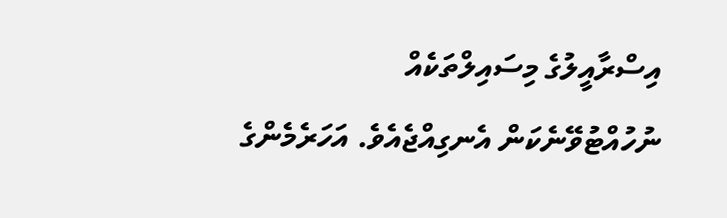އިސްރާއީލުގެ މިސައިލްތަކެއް ނުހުއްޓުވޭނެކަން އެނގިއްޖެއެވެ. އަހަރެމެންގެ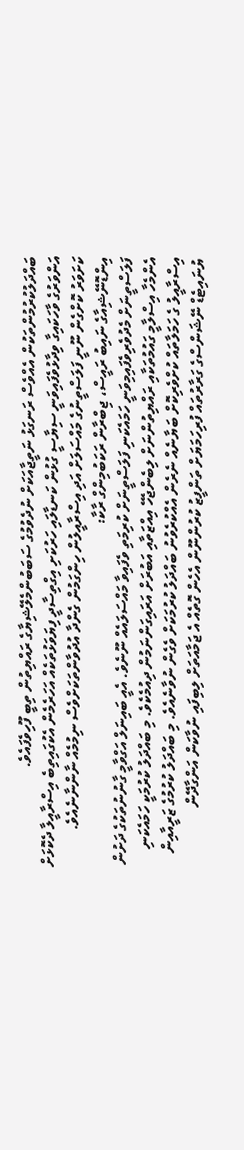ބައްދަލުކުރުމުންތަކުން އެއްވެސް ރަނގަޅު ނަތީޖާއަކަށް ނުދެވުމުގެ ސަބަބުންމެލޭޝިޔާގެ ރައްޔިތުން ތިބީ ފޫހިވެފައެވެ.
އަންވަރުގެ ވާހަކައިގާ ވިދާޅުވެފައިވަނީ ސިޔާސީ ގުޅުން ކަނޑާލައި ހަރުކަށި އިގްތިސާދީ ފިޔަވަޅުތަކެއް އަހަރެމެން އެކުގައިތިބެ އިސްރާއީލާ ދެކޮޅަށް ކަށަވަރު ކޮށްގެން ނޫނީ ފަލަސްތީނުގެ މައްސަލަށް އަދި އިސްރާއީލުން ހިންގަމުން ގެންދާ އުދުވާންތަކަށްވެސް ނިމުމެއް ނާންނާނެއެވެ.
އިންޑޮނޭޝިއާގެ ނައިބު ރައީސް، ޖިބްރާން ރަކަބުމިންގް ރާކާ:
ފަލަސްތީނަށް މެދުވެރިވެފައިމިވަނީ ހަމައެކަނި ފަލަސްތީނަށް ކުރިމަތި ވެފައިވާ މައްސަލައެއް ނޫނެވެ. އެއީ ބައިނަލް އަގްވާމީ ގާނުނުތަކުގެ ދަށުން އެންމެހާ އިސްލާމީ ގައުމުތަކާއި ރައްޔިތުންނަށް ލިބެންޖެހޭ އިއްޒަތާއި އަބުރަށް އަރައިގަންނަމުން ދިއުމެކެވެ. މި ބައްދަލު ކުރުމަކީ ހަމައެކަނި އިސްރާއީލު ގެ ހަމަލާތައް ކުށްވެރިކޮށް ބަޔާނެއް ނެރެން އެއްކުރެވުނު ބައްދަލު ކުރުމަކަށް ވެގެން ނުވާނެއެވެ. މި ބައްދަލު ކުރުމުގެ ޒަރީއާއިން ޔުނައިޓެޑް ނޭޝަންސްގެ ގަރާރުތައް ފުރިހަމަޔަށް ތަންފީޒު ކުރުންނޫން އެހެން ގޮތެއް އެ ޖަމާއަތަށް ލިބިފައި ނުވާކަން އަންގާދޭން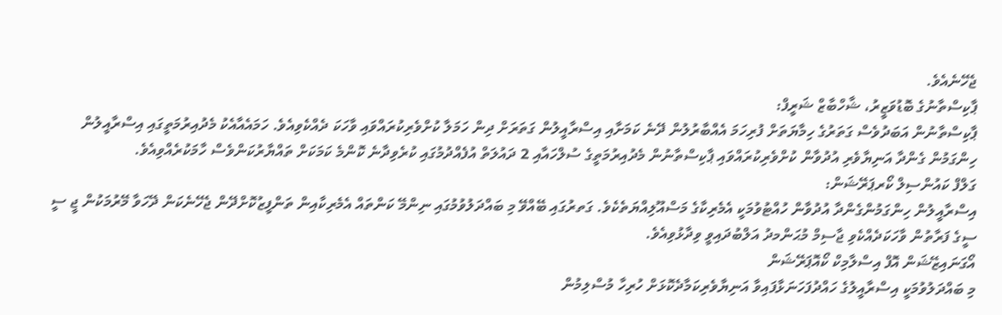ޖެހޭނެއެވެ.
ޕާކިސްތާނުގެ ބޮޑުވަޒީރު، ޝާހްބާޒް ޝަރީފް:
ޕާކިސްތާނުން އަބަދުވެސް ގަތަރުގެ ހިމާޔަތަށް ފުރިހަމަ އެއްބާރުލުން ދޭނެ ކަމަށާއި އިސްރާއީލުން ގަތަރަށް ދިން ހަމަލާ ކުށްވެރިކުރައްވައި ވާހަކަ ދެއްކެވިއެވެ. ހަމައެއާއެކު މެދުއިރުމަތީގައި އިސްރާއީލުން ހިންގަމުން ގެންދާ އަނިޔާވެރި އުދުވާން ކުށްވެރިކުރައްވައި ޕާކިސްތާނުން މެދުއިރުމަތީގެ ސުލްހައާއި 2 ދައުލަތް އުފެއްދުމުގައި ކުރެވިދާނެ ކޮންމެ ކަމަކަށް ތައްޔާރުކަންވެސް ހާމަކުރެއްވިއެވެ.
ގަލްފް ކައުންސިލް ކޯރޕަރޭޝަން:
އިސްރާއީލުން ހިންގަމުންގެންދާ އުދުވާން ހުއްޓުވުމަކީ އެމެރިކާގެ މަސްއޫލިއްޔަތެކެވެ. ގަތރުގައި ބޭއްވޭ މި ބައްދަލުވުމުގައި ނިންމޭ ކަންތައް އެމެރިކާއިން ތަންފީޒުކޮށްދޭން ޖެހޭނެކަން ދޭހަވާ މޭރުމަކުން ޖީ ސީ ސީގެ ފަރާތުން ވާހަކަދެއްކެވި ޖާސިމް މުޙަންމދު އަލްބުދައިވީ ވިދާޅުވިއެވެ.
އޯގަނައިޒޭޝަން އޮފް އިސްލާމިކް ކޯއޮޕަރޭޝަން
މި ބައްދަލުވުމަކީ އިސްރާއީލުގެ ހައްދުފަހަނަޅާފައިވާ އަނިޔާވެރިކަމާދެކޮޅަށް ހުރިހާ މުސްލިމުން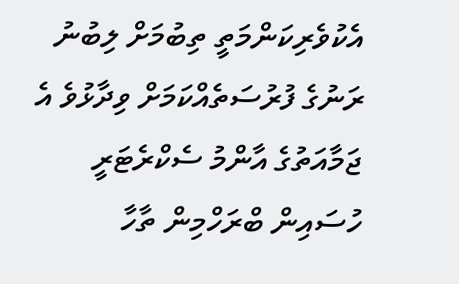އެކުވެރިކަންމަތީ ތިބުމަށް ލިބުނު ރަނުގެ ފުރުސަތެއްކަމަށް ވިދާޅުވެ އެ ޖަމާއަތުގެ އާންމު ސެކްރެޓަރީ ހުސައިން ބްރަހްމިން ތާހާ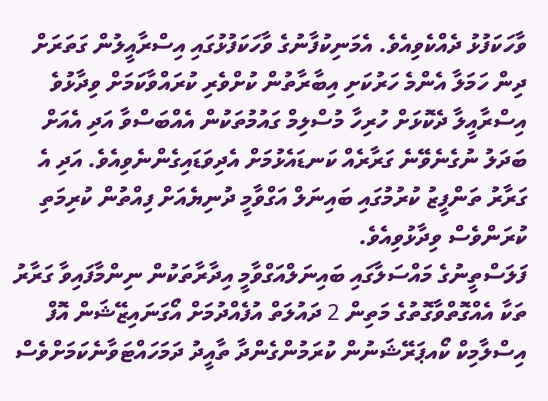ވާހަކަފުޅު ދެއްކެވިއެވެ. އެމަނިކުފާނުގެ ވާހަކަފުޅުގައި އިސްރާއީލުން ގަތަރަށް ދިން ހަމަލާ އެންމެ ހަރުކަށި އިބާރާތުން ކުށްވެރި ކުރައްވާކަމަށް ވިދާޅުވެ އިސްރާއީލާ ދެކޮޅަށް ހުރިހާ މުސްލިމް ގައުމުތަކުން އެއްބަސްވާ އަދި އެއަށް ބަދަލު ނުގެނެވޭނެ ގަރާރެއް ކަނޑައެޅުމަށް އެދިވަޑައިގެންނެވިއެވެ. އަދި އެ ގަރާރު ތަންފީޒު ކުރުމުގައި ބައިނަލް އަގްވާމީ ދުނިޔެއަށް ފިއްތުން ކުރިމަތި ކުރަންވެސް ވިދާޅުވިއެވެ.
ފަލަސްތީނުގެ މައްސަލާގައި ބައިނަލްއަގްވާމީ އިދާރާތަކުން ނިންމާފައިވާ ގަރާރު ތަކާ އެއްގޮތްވާގޮތުގެ މަތިން 2 ދައުލަތް އުފެއްދުމަށް އޯގަނައިޒޭޝަން އޮފް އިސްލާމިކް ކޯއޕަރޭޝަނުން ކުރަމުންގެންދާ ތާއީދު ދަމަހައްޓަވާނެކަމަށްވެސް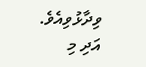ވިދާޅުވިއެވެ. އަދި މި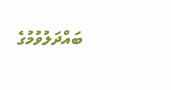ބައްދަލުވުމުގެ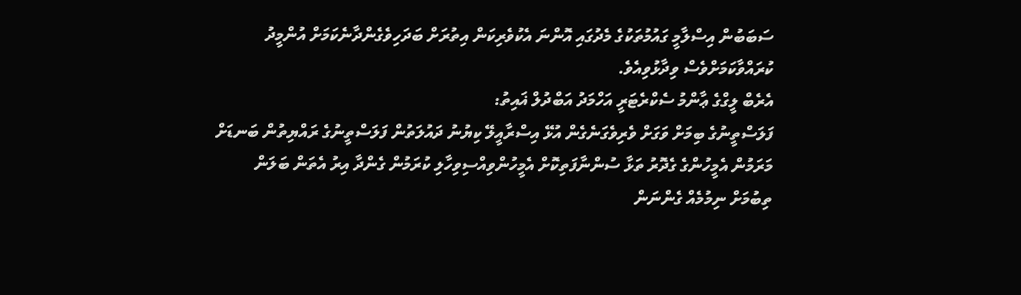ސަބަބުން އިސްލާމީ ގައުމުތަކުގެ މެދުގައި އޮންނަ އެކުވެރިކަން އިތުރަށް ބަދަހިވެގެންދާނެކަމަށް އުންމީދު ކުރައްވާކަމަށްވެސް ވިދާޅުވިއެވެ.
އެރެބް ލީގްގެ ޢާންމު ސެކްރެޓަރީ އަހްމަދު އަބްދުލް ޣައިތު:
ފަލަސްތީނުގެ ބިމަށް ވަގަށް ވެރިވެގަނެގެން އުޅޭ އިސްރާއީލޭ ކިޔުނު ދައުލަތުން ފަލަސްތީނުގެ ރައްޔިތުން ބަނޑަށް މަރަމުން އެމީހުންގެ ގެދޮރު ތަޅާ ސުންނާފަތިކޮށް އެމީހުންވިއްސިވިހާލި ކުރަމުން ގެންދާ އިރު އެތަން ބަލަން ތިބުމަށް ނިމުމެއް ގެންނަން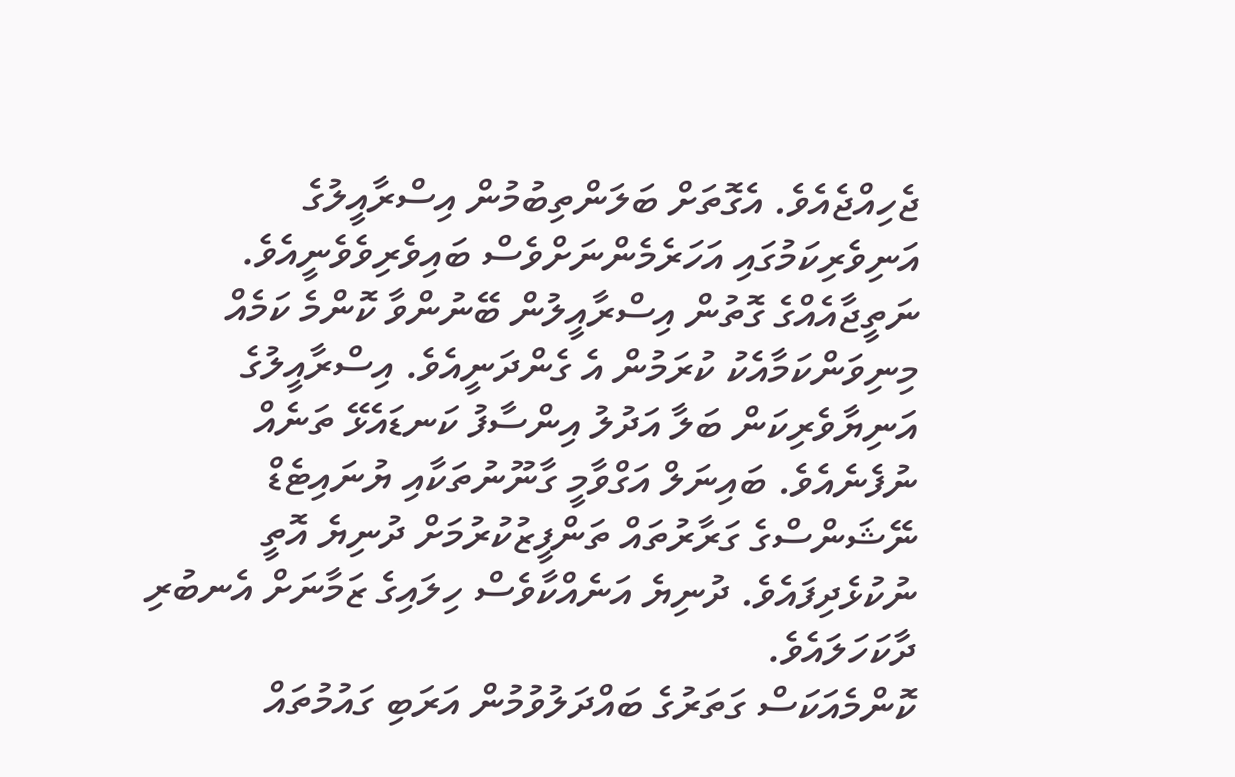ޖެހިއްޖެއެވެ. އެގޮތަށް ބަލަންތިބުމުން އިސްރާއީލުގެ އަނިވެރިކަމުގައި އަހަރެމެންނަށްވެސް ބައިވެރިވެވެނީއެވެ. ނަތީޖާއެއްގެ ގޮތުން އިސްރާއީލުން ބޭނުންވާ ކޮންމެ ކަމެއް މިނިވަންކަމާއެކު ކުރަމުން އެ ގެންދަނީއެވެ. އިސްރާއީލުގެ އަނިޔާވެރިކަން ބަލާ އަދުލު އިންސާފު ކަނޑައެޅޭ ތަނެއް ނުފެނެއެވެ. ބައިނަލް އަގްވާމީ ގާނޫނުތަކާއި ޔުނައިޓެޑް ނޭޝަންސްގެ ގަރާރުތައް ތަންފީޒުކުރުމަށް ދުނިޔެ އޮތީ ނުކުޅެދިފައެވެ. ދުނިޔެ އަނެއްކާވެސް ހިލައިގެ ޒަމާނަށް އެނބުރި ދާކަހަލައެވެ.
ކޮންމެއަކަސް ގަތަރުގެ ބައްދަލުވުމުން އަރަބި ގައުމުތައް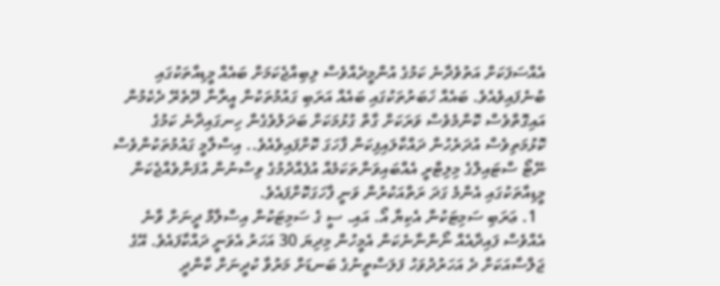އެއްސަފަކަށް އަތުވެދާނެ ކަމުގެ އުންމީދެއްވެސް ލިބިއްޖެކަމަށް ބައެއް މީޑިއާތަކުގައި ބުނެފައިވެއެވެ. ބައެއް ޚަބަރުތަކުގައި ބައެއް އަރަބި ގައުމުތަކުން އީރާނާ ދޭތެރޭ ދެކެމުން އައިގޮތްވެސް ކޮންމެވެސް ވަރަކަށް ގާތް ގުޅުމަކަށް ބަދަލުވެގެން ހިނގައިދާނެ ކަމުގެ ކޮޅުމަތިވެސް އުދަރެހުން ދައްކާލައިފިކަން ފާހަގަ ކޮށްފައިވެއެވެ.. އިސްލާމީ ގައުމުތަކުންވެސް ނޭޓޯ ސްޓައިލްގެ މިލިޓްރީ އެއްބައިވަންތަކަމެއް އުފެއްދުމުގެ ވިސްނުން އުފަންވެއްޖެކަން މީޑިއާތަކުގައި އެންމެ ގަދަ ރަތްއަކުރުން ވަނީ ފާހަގަކޮށްފައެވެ.
  1. ޢަރަބި ސަމިޓަކުން އެކިޔާ އޯ. އައި. ސީ ގެ ސަމިޓަކުން އިސްލާމް ދީނަށް ވާނެ އެއްވެސް ފައިދާއެއް ނޯންނާނެކަން އެމީހުން މިދިޔަ 30 އަހަރު އެވަނީ ދައްކާފައެވެ. އޭގެ ޖަލްސާއަކަށް ދެ އަހަރުދުވަހު ފަލަސްތީނުގެ ބަނޑަށް މަރުވާ ކުދީނަށް ކާންދީ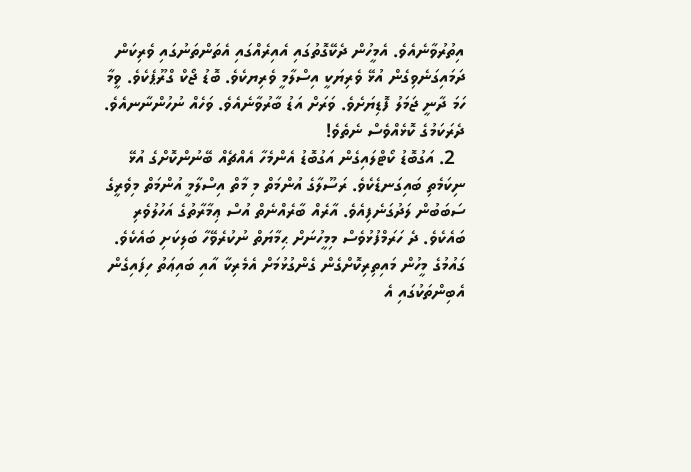އިތުރުވާނެއެވެ. އެމީހުން ދެކޭގޮތުގައި އެއިރެއްގައި އެތަންތަނުގައި ވެރިކަން ދަމައިގަނެވިގެން އުޅޭ ވެރިޔަކީ އިސްލާމީ ވެރިޔކެވެ. ބޮޑު ޖޯކް ގްރޫޕެކެވެ. ވީމާ ހަމަ ދާނީ ޖަމަލު ފޮޑިޔަށެވެ. ވަރަށް އަޑު ބާރުވާނެއެވެ. ވަހެއް ނުހުންނާނއެވެ. ދެރަކަމުގެ ކޮޅެއްވެސް ނެތެވެ!
  2. އަގުބޮޑު ކޯޓްލައިގެން އަގުބޮޑު އެންމެހާ އެއްޗެއް ބޭނުންކޮށްގެ އުޅޭ ނިކަމެތި ބައިގަނޑެކެވެ. ރަސޫލާގެ އުންމަތް މި މާތް އިސްލާމީ އުންމަތް މިވެރީގެ ސަބަބުން ލަދުގަނެފިއެވެ. އާރެއް ބާރެއްނެތް އުސް ޢިމާރާތުގެ އަހުލުވެރި ބައެކެވެ. ދެ ހަރަމްފުޅުވެސް މިމީހުނަށް ޙިމާޔަތް ނުކުރެވޭހާ ބަލިކަށި ބައެކެވެ. ގައުމުގެ މީހުން މައިތިރިކޮށްގެން ގެންގުޅުމަށް އެމެރިކާ އާއި ބައިޢަތު ހިފައިގެން އެބިންތަކުގައި އެ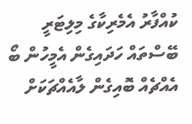ކުއްފާރު އެމެރިކާގެ މިލިޓަރީ ބޭސްތައް ހަދައިގެން އެމީހުން ބޯ އެއްޗެއް ބޮއިގެން ލާއެއްޗަކަށް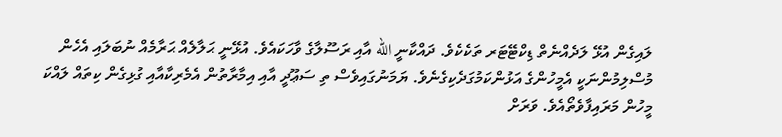ލައިގެން އުޅޭ ލަދެއްނެތް ޑިކްޓޭޓަރ ތަކެކެވެ. ދައްކާނީ الله އާއި ރަސޫލާގެ ވާހަކައެވެ. އުޅޭނީ ޙަލާލެއް ޙަރާމެއް ނުބަލައި އެހެން މުސްލިމުންނަކީ އެމީހުންގެ އަޅުންކަމުގަދެކިގެނެވެ. ޔަމަނުގައިވެސް ތި ސަޢޫދީ އާއި އިމާރާތުން އެމެރިކާއާއި ގުޅިގެން ކިތައް ލައްކަ މީހުން މަރައިފާވެތޯއެވެ. ވަރަށް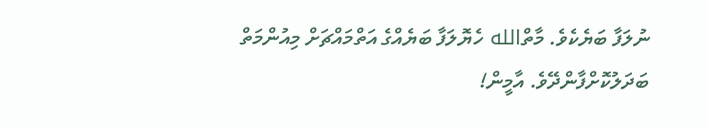ނުލަފާ ބަޔެކެވެ. މާތްالله ހެޔޮލަފާ ބަޔެއްގެ އަތްމައްޗަށް މިއުންމަތް ބަދަލުކޮށްފާންދޭވެ. އާމީން!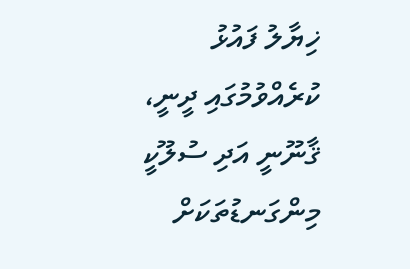ޚިޔާލު ފައުޅު ކުރެއްވުމުގައި ދީނީ، ޤާނޫނީ އަދި ސުލޫކީ މިންގަނޑުތަކަށް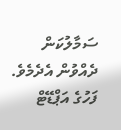ސަމާލުކަން ދެއްވުން އެދެމެވެ.
ފަހުގެ އަޕްޑޭޓް